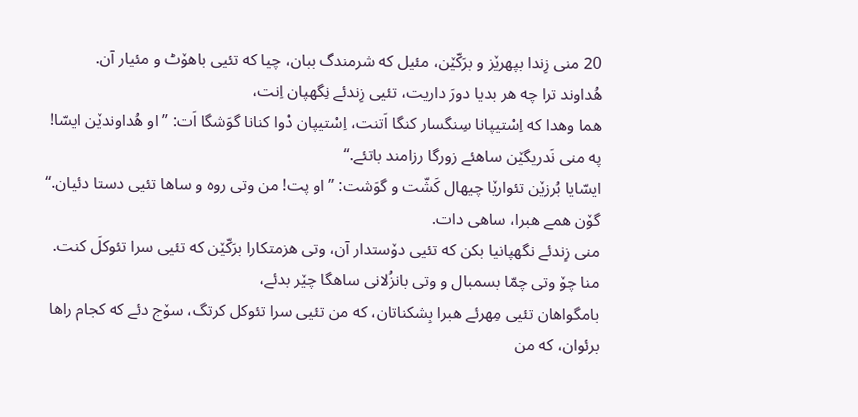20 منی زِندا بپهرێز و برَکّێن، مئیل که شرمندگ ببان، چیا که تئیی باهۆٹ و مئیار آن.
هُداوند ترا چه هر بدیا دورَ داریت، تئیی زِندئے نِگهپان اِنت،
هما وهدا که اِسْتیپانا سِنگسار کنگا اَتنت، اِسْتیپان دْوا کنانا گوَشگا اَت: ”او هُداوندێن ایسّا! په منی نَدریگێن ساهئے زورگا رزامند باتئے.“
ایسّایا بُرزێن تئوارێا چیهال کَشّت و گوَشت: ”او پت! من وتی روه و ساها تئیی دستا دئیان.“ گۆن همے هبرا، ساهی دات.
منی زِندئے نگهپانیا بکن که تئیی دۆستدار آن، وتی هزمتکارا برَکّێن که تئیی سرا تئوکلَ کنت.
منا چۆ وتی چمّا بسمبال و وتی بانزُلانی ساهگا چێر بدئے،
بامگواهان تئیی مِهرئے هبرا بِشکناتان، که من تئیی سرا تئوکل کرتگ، سۆج دئے که کجام راها برئوان، که من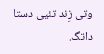وتی زِند تئیی دستا داتگ.